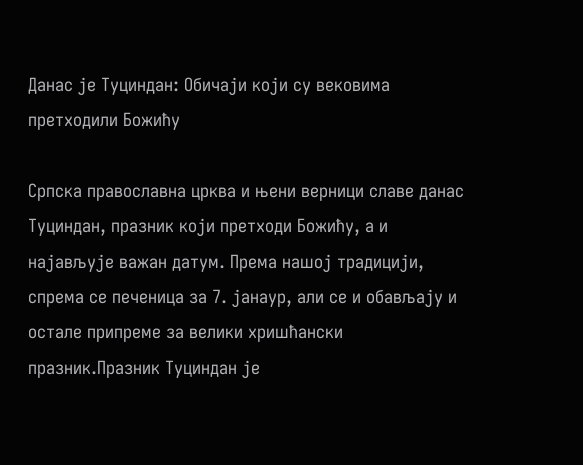Данас је Туциндан: Обичаји који су вековима претходили Божићу

Српска православна црква и њени верници славе данас Туциндан, празник који претходи Божићу, а и најављује важан датум. Према нашој традицији, спрема се печеница за 7. јанаур, али се и обављају и остале припреме за велики хришћански празник.Празник Туциндан је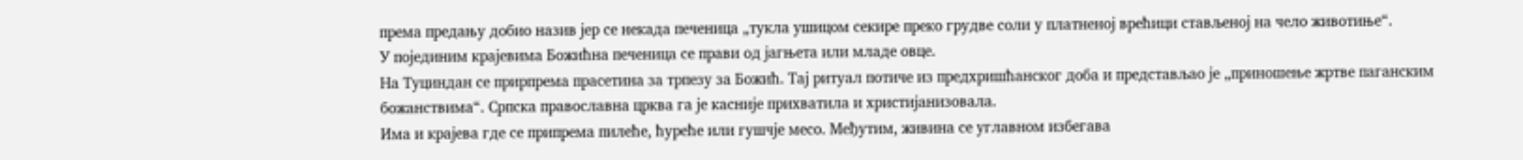према предању добио назив јер се некада печеница „тукла ушицом секире преко грудве соли у платненој врећици стављеној на чело животиње“.
У појединим крајевима Божићна печеница се прави од јагњета или младе овце.
На Туциндан се прирпрема прасетина за трпезу за Божић. Тај ритуал потиче из предхришћанског доба и представљао је „приношење жртве паганским божанствима“. Српска православна црква га је касније прихватила и христијанизовала.
Има и крајева где се припрема пилеће, ћуреће или гушчје месо. Међутим, живина се углавном избегава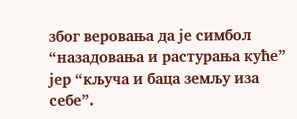због веровања да је симбол “назадовања и растурања куће” јер “кључа и баца земљу иза себе”.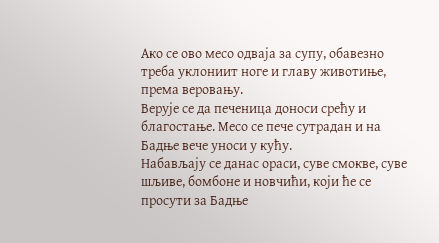Ако се ово месо одваја за супу, обавезно треба уклониит ноге и главу животиње, према веровању.
Верује се да печеница доноси срећу и благостање. Месо се пече сутрадан и на Бадње вече уноси у кућу.
Набављају се данас ораси, суве смокве, суве шљиве, бомбоне и новчићи, који ће се просути за Бадње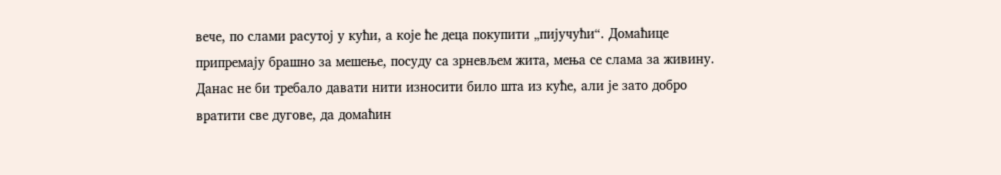вече, по слами расутој у кући, а које ће деца покупити „пијучући“. Домаћице припремају брашно за мешење, посуду са зрневљем жита, мења се слама за живину.
Данас не би требало давати нити износити било шта из куће, али је зато добро вратити све дугове, да домаћин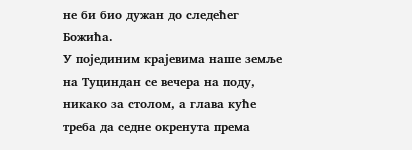не би био дужан до следећег Божића.
У појединим крајевима наше земље на Туциндан се вечера на поду, никако за столом, а глава куће треба да седне окренута према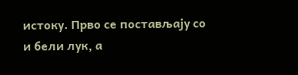истоку. Прво се постављају со и бели лук, а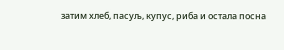затим хлеб, пасуљ, купус, риба и остала посна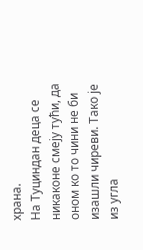храна.
На Туциндан деца се никаконе смеју тући, да оном ко то чини не би изашли чиреви. Тако је из угла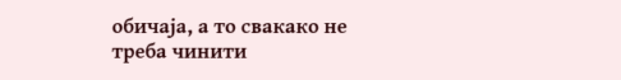обичаја, а то свакако не треба чинити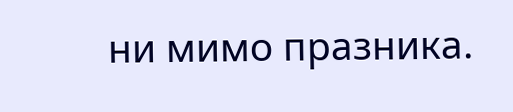ни мимо празника.